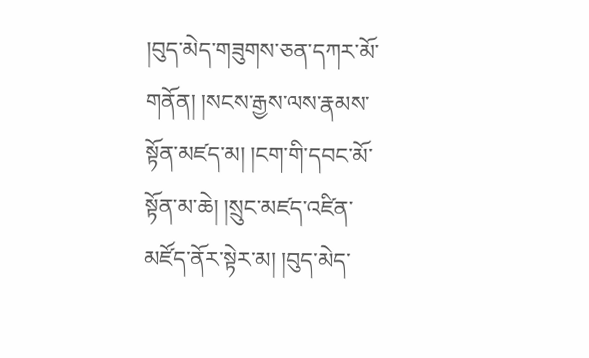།བུད་མེད་གཟུགས་ཅན་དཀར་མོ་གནོན། །སངས་རྒྱས་ལས་རྣམས་སྟོན་མཛད་མ། །ངག་གི་དབང་མོ་སྟོན་མ་ཆེ། །སྲུང་མཛད་འཛིན་མཛོད་ནོར་སྟེར་མ། །བུད་མེད་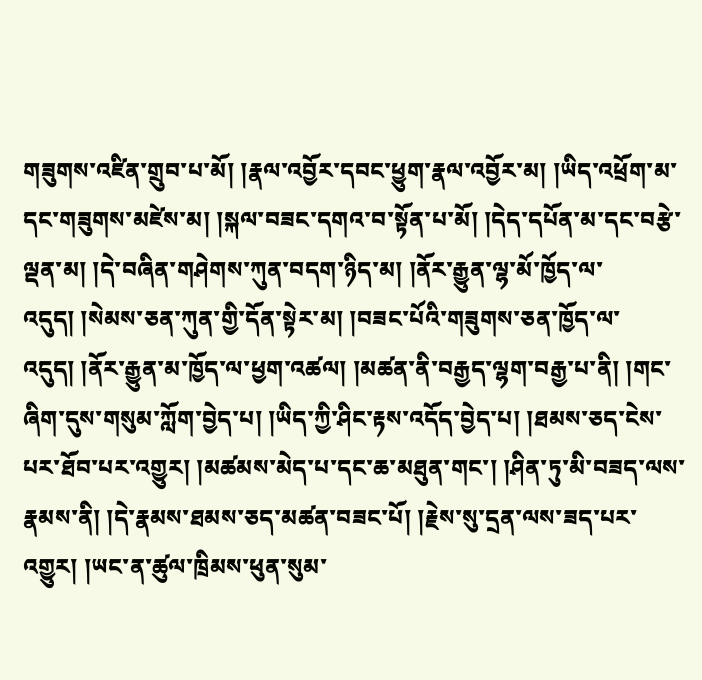གཟུགས་འཛིན་གྲུབ་པ་མོ། །རྣལ་འབྱོར་དབང་ཕྱུག་རྣལ་འབྱོར་མ། །ཡིད་འཕྲོག་མ་དང་གཟུགས་མཛེས་མ། །སྐལ་བཟང་དགའ་བ་སྟོན་པ་མོ། །དེད་དཔོན་མ་དང་བརྩེ་ལྡན་མ། །དེ་བཞིན་གཤེགས་ཀུན་བདག་ཉིད་མ། །ནོར་རྒྱུན་ལྷ་མོ་ཁྱོད་ལ་འདུད། །སེམས་ཅན་ཀུན་གྱི་དོན་སྟེར་མ། །བཟང་པོའི་གཟུགས་ཅན་ཁྱོད་ལ་འདུད། །ནོར་རྒྱུན་མ་ཁྱོད་ལ་ཕྱག་འཚལ། །མཚན་ནི་བརྒྱད་ལྷག་བརྒྱ་པ་ནི། །གང་ཞིག་དུས་གསུམ་ཀློག་བྱེད་པ། །ཡིད་ཀྱི་ཤིང་རྟས་འདོད་བྱེད་པ། །ཐམས་ཅད་ངེས་པར་ཐོབ་པར་འགྱུར། །མཚམས་མེད་པ་དང་ཆ་མཐུན་གང་། །ཤིན་ཏུ་མི་བཟད་ལས་རྣམས་ནི། །དེ་རྣམས་ཐམས་ཅད་མཚན་བཟང་པོ། །རྗེས་སུ་དྲན་ལས་ཟད་པར་འགྱུར། །ཡང་ན་ཚུལ་ཁྲིམས་ཕུན་སུམ་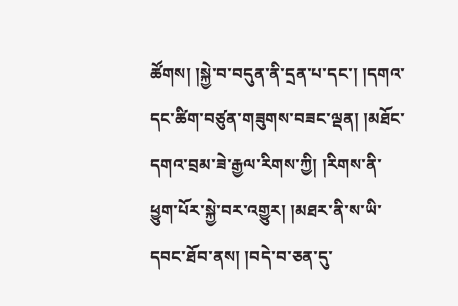ཚོགས། །སྐྱེ་བ་བདུན་ནི་དྲན་པ་དང་། །དགའ་དང་ཚིག་བཙུན་གཟུགས་བཟང་ལྡན། །མཐོང་དགའ་བྲམ་ཟེ་རྒྱལ་རིགས་ཀྱི། །རིགས་ནི་ཕྱུག་པོར་སྐྱེ་བར་འགྱུར། །མཐར་ནི་ས་ཡི་དབང་ཐོབ་ནས། །བདེ་བ་ཅན་དུ་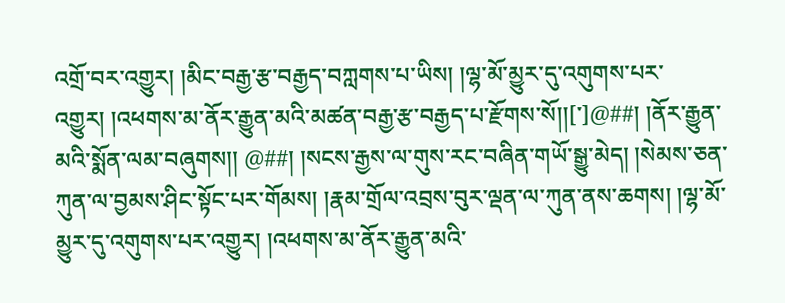འགྲོ་བར་འགྱུར། །མིང་བརྒྱ་རྩ་བརྒྱད་བཀླགས་པ་ཡིས། །ལྷ་མོ་མྱུར་དུ་འགུགས་པར་འགྱུར། །འཕགས་མ་ནོར་རྒྱུན་མའི་མཚན་བརྒྱ་རྩ་བརྒྱད་པ་རྫོགས་སོ།།[་]@##། །ནོར་རྒྱུན་མའི་སྨོན་ལམ་བཞུགས།། @##། །སངས་རྒྱས་ལ་གུས་རང་བཞིན་གཡོ་སྒྱུ་མེད། །སེམས་ཅན་ཀུན་ལ་བྱམས་ཤིང་སྟོང་པར་གོམས། །རྣམ་གྲོལ་འབྲས་བུར་ལྡན་ལ་ཀུན་ནས་ཆགས། །ལྷ་མོ་མྱུར་དུ་འགུགས་པར་འགྱུར། །འཕགས་མ་ནོར་རྒྱུན་མའི་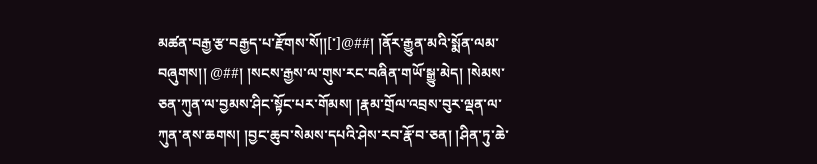མཚན་བརྒྱ་རྩ་བརྒྱད་པ་རྫོགས་སོ།།[་]@##། །ནོར་རྒྱུན་མའི་སྨོན་ལམ་བཞུགས།། @##། །སངས་རྒྱས་ལ་གུས་རང་བཞིན་གཡོ་སྒྱུ་མེད། །སེམས་ཅན་ཀུན་ལ་བྱམས་ཤིང་སྟོང་པར་གོམས། །རྣམ་གྲོལ་འབྲས་བུར་ལྡན་ལ་ཀུན་ནས་ཆགས། །བྱང་ཆུབ་སེམས་དཔའི་ཤེས་རབ་རྣོ་བ་ཅན། །ཤིན་ཏུ་ཆེ་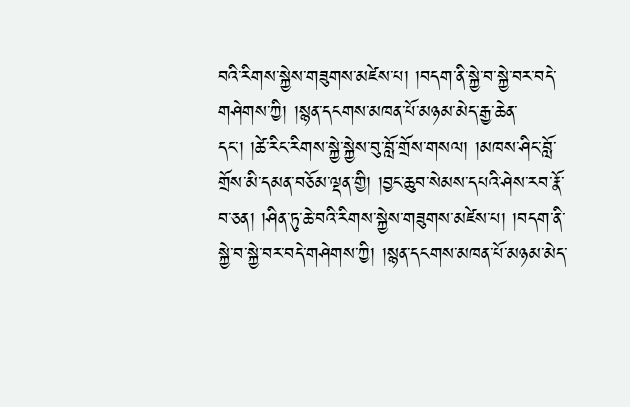བའི་རིགས་སྐྱེས་གཟུགས་མཛེས་པ། །བདག་ནི་སྐྱེ་བ་སྐྱེ་བར་བདེ་གཤེགས་ཀྱི། །སྙན་དངགས་མཁན་པོ་མཉམ་མེད་རྒྱ་ཆེན་དང་། །ཚེ་རིང་རིགས་སྐྱེ་སྐྱེས་བུ་བློ་གྲོས་གསལ། །མཁས་ཤིང་བློ་གྲོས་མི་དམན་བཅོམ་ལྡན་གྱི། །བྱང་ཆུབ་སེམས་དཔའི་ཤེས་རབ་རྣོ་བ་ཅན། །ཤིན་ཏུ་ཆེ་བའི་རིགས་སྐྱེས་གཟུགས་མཛེས་པ། །བདག་ནི་སྐྱེ་བ་སྐྱེ་བར་བདེ་གཤེགས་ཀྱི། །སྙན་དངགས་མཁན་པོ་མཉམ་མེད་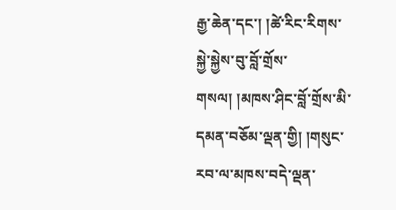རྒྱ་ཆེན་དང་། །ཚེ་རིང་རིགས་སྐྱེ་སྐྱེས་བུ་བློ་གྲོས་གསལ། །མཁས་ཤིང་བློ་གྲོས་མི་དམན་བཅོམ་ལྡན་གྱི། །གསུང་རབ་ལ་མཁས་བདེ་ལྡན་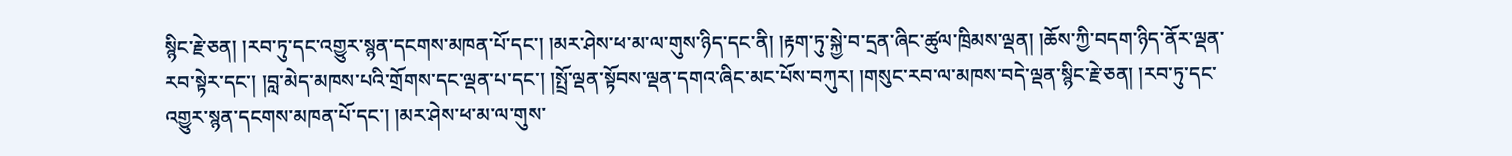སྙིང་རྗེ་ཅན། །རབ་ཏུ་དང་འགྱུར་སྙན་དངགས་མཁན་པོ་དང་། །མར་ཤེས་ཕ་མ་ལ་གུས་ཉིད་དང་ནི། །རྟག་ཏུ་སྐྱེ་བ་དྲན་ཞིང་ཚུལ་ཁྲིམས་ལྡན། །ཆོས་ཀྱི་བདག་ཉིད་ནོར་ལྡན་རབ་སྟེར་དང་། །བླ་མེད་མཁས་པའི་གྲོགས་དང་ལྡན་པ་དང་། །སྤྲོ་ལྡན་སྟོབས་ལྡན་དགའ་ཞིང་མང་པོས་བཀུར། །གསུང་རབ་ལ་མཁས་བདེ་ལྡན་སྙིང་རྗེ་ཅན། །རབ་ཏུ་དང་འགྱུར་སྙན་དངགས་མཁན་པོ་དང་། །མར་ཤེས་ཕ་མ་ལ་གུས་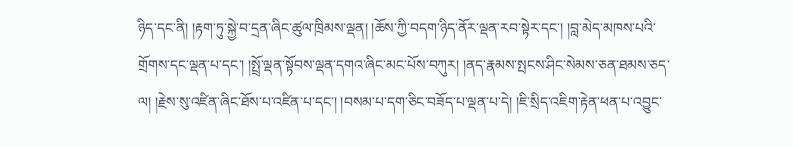ཉིད་དང་ནི། །རྟག་ཏུ་སྐྱེ་བ་དྲན་ཞིང་ཚུལ་ཁྲིམས་ལྡན། །ཆོས་ཀྱི་བདག་ཉིད་ནོར་ལྡན་རབ་སྟེར་དང་། །བླ་མེད་མཁས་པའི་གྲོགས་དང་ལྡན་པ་དང་། །སྤྲོ་ལྡན་སྟོབས་ལྡན་དགའ་ཞིང་མང་པོས་བཀུར། །ནད་རྣམས་སྤངས་ཤིང་སེམས་ཅན་ཐམས་ཅད་ལ། །རྗེས་སུ་འཛིན་ཞིང་ཐོས་པ་འཛིན་པ་དང་། །བསམ་པ་དག་ཅིང་བཟོད་པ་ལྡན་པ་དེ། །ཇི་སྲིད་འཇིག་རྟེན་ཕན་པ་འབྱུང་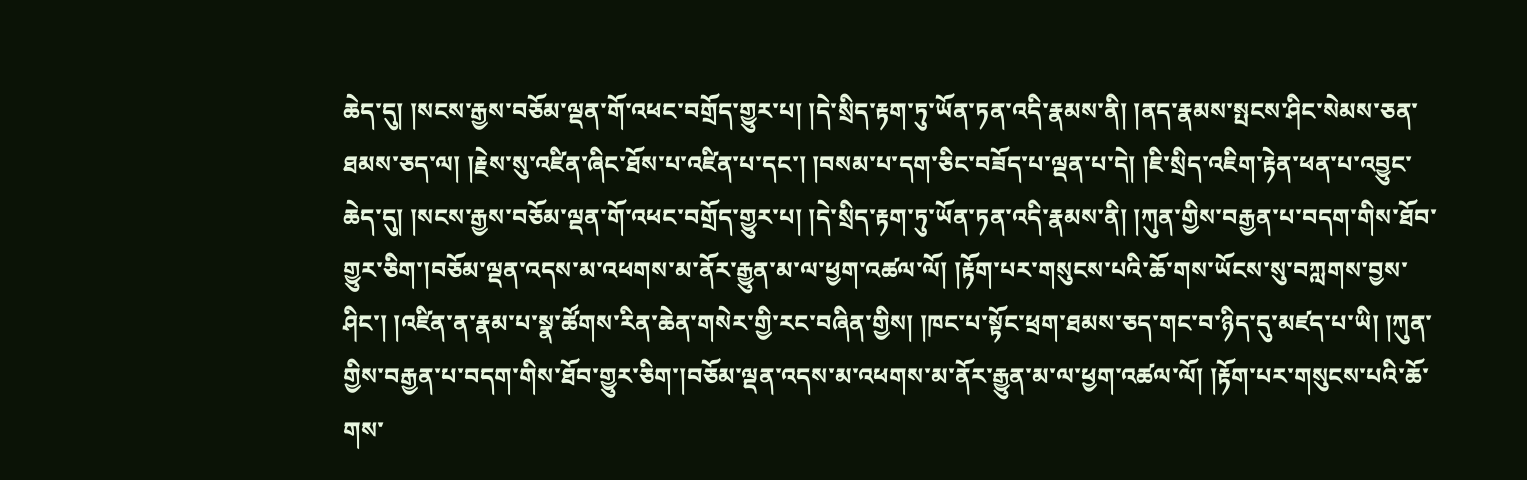ཆེད་དུ། །སངས་རྒྱས་བཅོམ་ལྡན་གོ་འཕང་བགྲོད་གྱུར་པ། །དེ་སྲིད་རྟག་ཏུ་ཡོན་ཏན་འདི་རྣམས་ནི། །ནད་རྣམས་སྤངས་ཤིང་སེམས་ཅན་ཐམས་ཅད་ལ། །རྗེས་སུ་འཛིན་ཞིང་ཐོས་པ་འཛིན་པ་དང་། །བསམ་པ་དག་ཅིང་བཟོད་པ་ལྡན་པ་དེ། །ཇི་སྲིད་འཇིག་རྟེན་ཕན་པ་འབྱུང་ཆེད་དུ། །སངས་རྒྱས་བཅོམ་ལྡན་གོ་འཕང་བགྲོད་གྱུར་པ། །དེ་སྲིད་རྟག་ཏུ་ཡོན་ཏན་འདི་རྣམས་ནི། །ཀུན་གྱིས་བརྒྱན་པ་བདག་གིས་ཐོབ་གྱུར་ཅིག་།བཅོམ་ལྡན་འདས་མ་འཕགས་མ་ནོར་རྒྱུན་མ་ལ་ཕྱག་འཚལ་ལོ། །རྟོག་པར་གསུངས་པའི་ཆོ་གས་ཡོངས་སུ་བཀླགས་བྱས་ཤིང་། །འཛིན་ན་རྣམ་པ་སྣ་ཚོགས་རིན་ཆེན་གསེར་གྱི་རང་བཞིན་གྱིས། །ཁང་པ་སྟོང་ཕྲག་ཐམས་ཅད་གང་བ་ཉིད་དུ་མཛད་པ་ཡི། །ཀུན་གྱིས་བརྒྱན་པ་བདག་གིས་ཐོབ་གྱུར་ཅིག་།བཅོམ་ལྡན་འདས་མ་འཕགས་མ་ནོར་རྒྱུན་མ་ལ་ཕྱག་འཚལ་ལོ། །རྟོག་པར་གསུངས་པའི་ཆོ་གས་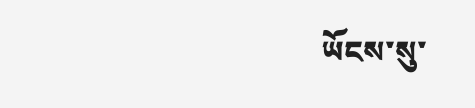ཡོངས་སུ་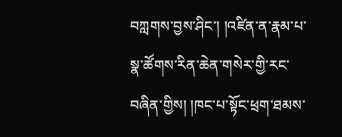བཀླགས་བྱས་ཤིང་། །འཛིན་ན་རྣམ་པ་སྣ་ཚོགས་རིན་ཆེན་གསེར་གྱི་རང་བཞིན་གྱིས། །ཁང་པ་སྟོང་ཕྲག་ཐམས་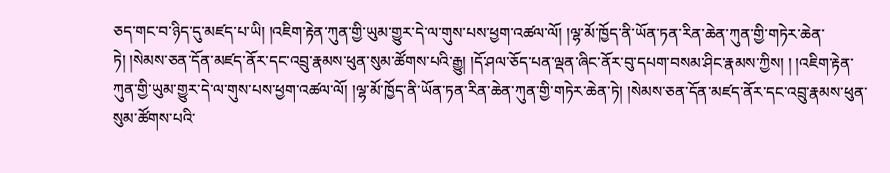ཅད་གང་བ་ཉིད་དུ་མཛད་པ་ཡི། །འཇིག་རྟེན་ཀུན་གྱི་ཡུམ་གྱུར་དེ་ལ་གུས་པས་ཕྱག་འཚལ་ལོ། །ལྷ་མོ་ཁྱོད་ནི་ཡོན་ཏན་རིན་ཆེན་ཀུན་གྱི་གཏེར་ཆེན་ཏེ། །སེམས་ཅན་དོན་མཛད་ནོར་དང་འབྲུ་རྣམས་ཕུན་སུམ་ཚོགས་པའི་རྒྱུ། །དོ་ཤལ་ཅོད་པན་ལྡན་ཞིང་ནོར་བུ་དཔག་བསམ་ཤིང་རྣམས་ཀྱིས། ། །འཇིག་རྟེན་ཀུན་གྱི་ཡུམ་གྱུར་དེ་ལ་གུས་པས་ཕྱག་འཚལ་ལོ། །ལྷ་མོ་ཁྱོད་ནི་ཡོན་ཏན་རིན་ཆེན་ཀུན་གྱི་གཏེར་ཆེན་ཏེ། །སེམས་ཅན་དོན་མཛད་ནོར་དང་འབྲུ་རྣམས་ཕུན་སུམ་ཚོགས་པའི་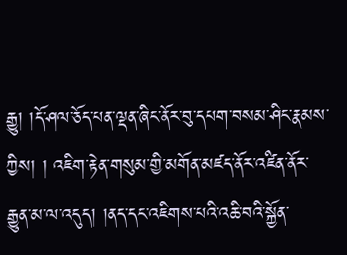རྒྱུ། །དོ་ཤལ་ཅོད་པན་ལྡན་ཞིང་ནོར་བུ་དཔག་བསམ་ཤིང་རྣམས་ཀྱིས། ། འཇིག་རྟེན་གསུམ་གྱི་མགོན་མཛད་ནོར་འཛིན་ནོར་རྒྱུན་མ་ལ་འདུད། །ནད་དང་འཇིགས་པའི་འཆི་བའི་སྐྱོན་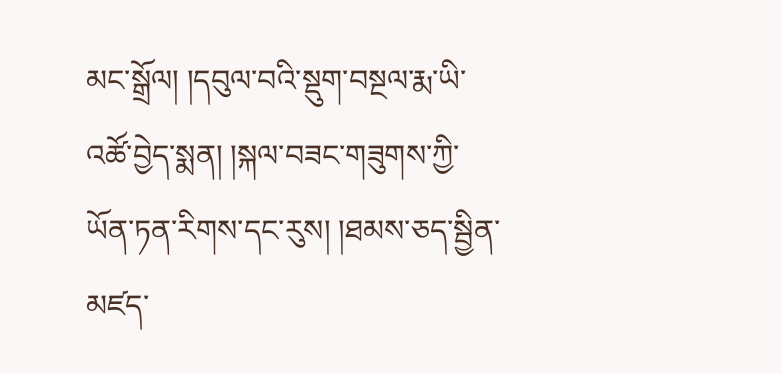མང་སྒྲོལ། །དབུལ་བའི་སྡུག་བསྔལ་རྨ་ཡི་འཚོ་བྱེད་སྨན། །སྐལ་བཟང་གཟུགས་ཀྱི་ཡོན་ཏན་རིགས་དང་རུས། །ཐམས་ཅད་སྦྱིན་མཛད་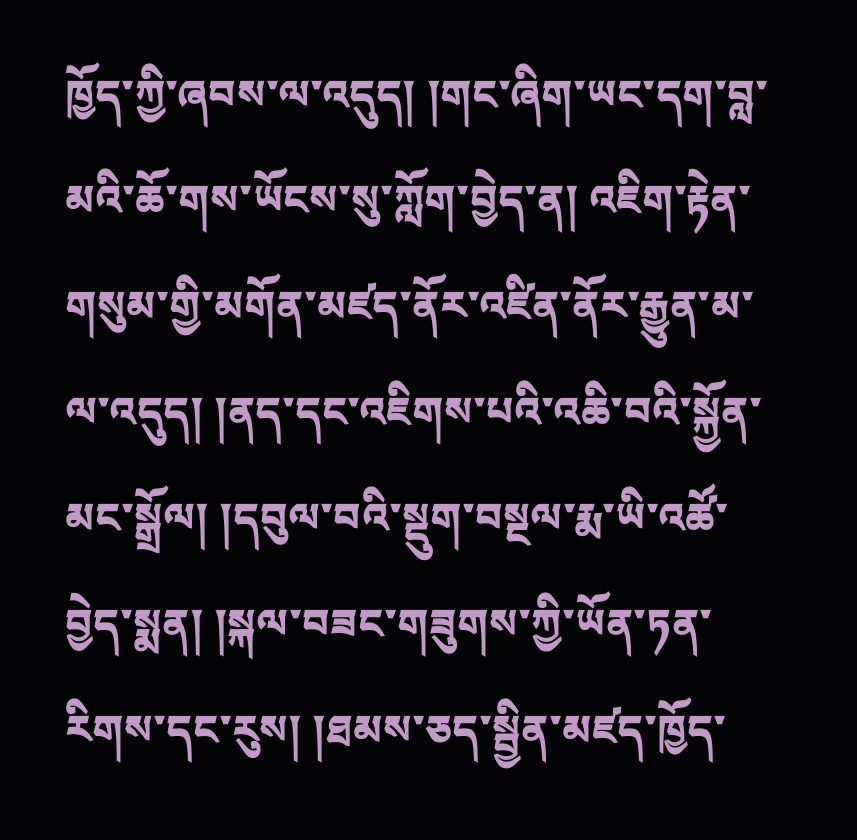ཁྱོད་ཀྱི་ཞབས་ལ་འདུད། །གང་ཞིག་ཡང་དག་བླ་མའི་ཆོ་གས་ཡོངས་སུ་ཀློག་བྱེད་ན། འཇིག་རྟེན་གསུམ་གྱི་མགོན་མཛད་ནོར་འཛིན་ནོར་རྒྱུན་མ་ལ་འདུད། །ནད་དང་འཇིགས་པའི་འཆི་བའི་སྐྱོན་མང་སྒྲོལ། །དབུལ་བའི་སྡུག་བསྔལ་རྨ་ཡི་འཚོ་བྱེད་སྨན། །སྐལ་བཟང་གཟུགས་ཀྱི་ཡོན་ཏན་རིགས་དང་རུས། །ཐམས་ཅད་སྦྱིན་མཛད་ཁྱོད་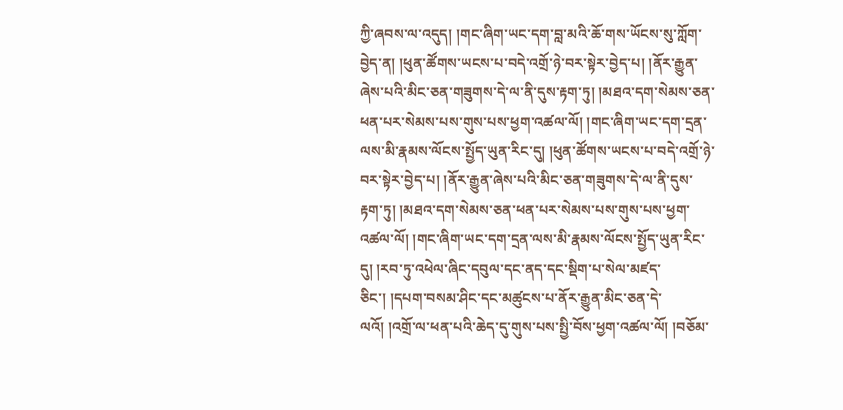ཀྱི་ཞབས་ལ་འདུད། །གང་ཞིག་ཡང་དག་བླ་མའི་ཆོ་གས་ཡོངས་སུ་ཀློག་བྱེད་ན། །ཕུན་ཚོགས་ཡངས་པ་བདེ་འགྲོ་ཉེ་བར་སྟེར་བྱེད་པ། །ནོར་རྒྱུན་ཞེས་པའི་མིང་ཅན་གཟུགས་དེ་ལ་ནི་དུས་རྟག་ཏུ། །མཐའ་དག་སེམས་ཅན་ཕན་པར་སེམས་པས་གུས་པས་ཕྱག་འཚལ་ལོ། །གང་ཞིག་ཡང་དག་དྲན་ལས་མི་རྣམས་ལོངས་སྤྱོད་ཡུན་རིང་དུ། །ཕུན་ཚོགས་ཡངས་པ་བདེ་འགྲོ་ཉེ་བར་སྟེར་བྱེད་པ། །ནོར་རྒྱུན་ཞེས་པའི་མིང་ཅན་གཟུགས་དེ་ལ་ནི་དུས་རྟག་ཏུ། །མཐའ་དག་སེམས་ཅན་ཕན་པར་སེམས་པས་གུས་པས་ཕྱག་འཚལ་ལོ། །གང་ཞིག་ཡང་དག་དྲན་ལས་མི་རྣམས་ལོངས་སྤྱོད་ཡུན་རིང་དུ། །རབ་ཏུ་འཕེལ་ཞིང་དབུལ་དང་ནད་དང་སྡིག་པ་སེལ་མཛད་ཅིང་། །དཔག་བསམ་ཤིང་དང་མཚུངས་པ་ནོར་རྒྱུན་མིང་ཅན་དེ་ལའོ། །འགྲོ་ལ་ཕན་པའི་ཆེད་དུ་གུས་པས་སྤྱི་བོས་ཕྱག་འཚལ་ལོ། །བཅོམ་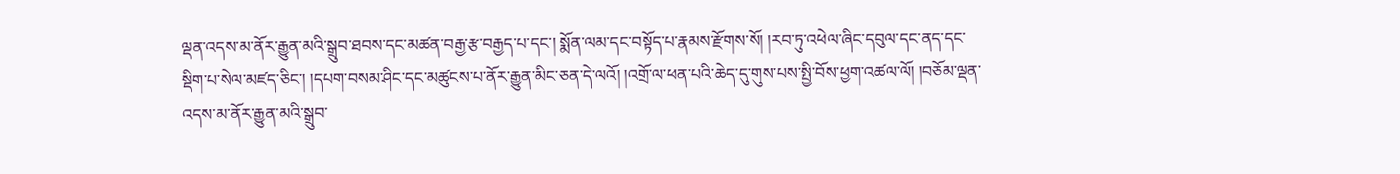ལྡན་འདས་མ་ནོར་རྒྱུན་མའི་སྒྲུབ་ཐབས་དང་མཚན་བརྒྱ་རྩ་བརྒྱད་པ་དང་། སྨོན་ལམ་དང་བསྟོད་པ་རྣམས་རྫོགས་སོ། །རབ་ཏུ་འཕེལ་ཞིང་དབུལ་དང་ནད་དང་སྡིག་པ་སེལ་མཛད་ཅིང་། །དཔག་བསམ་ཤིང་དང་མཚུངས་པ་ནོར་རྒྱུན་མིང་ཅན་དེ་ལའོ། །འགྲོ་ལ་ཕན་པའི་ཆེད་དུ་གུས་པས་སྤྱི་བོས་ཕྱག་འཚལ་ལོ། །བཅོམ་ལྡན་འདས་མ་ནོར་རྒྱུན་མའི་སྒྲུབ་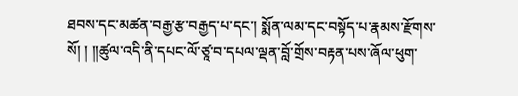ཐབས་དང་མཚན་བརྒྱ་རྩ་བརྒྱད་པ་དང་། སྨོན་ལམ་དང་བསྟོད་པ་རྣམས་རྫོགས་སོ། ། །།ཚུལ་འདི་ནི་དཔང་ལོ་ཙཱ་བ་དཔལ་ལྡན་བློ་གྲོས་བརྟན་པས་ཞོལ་ཕུག་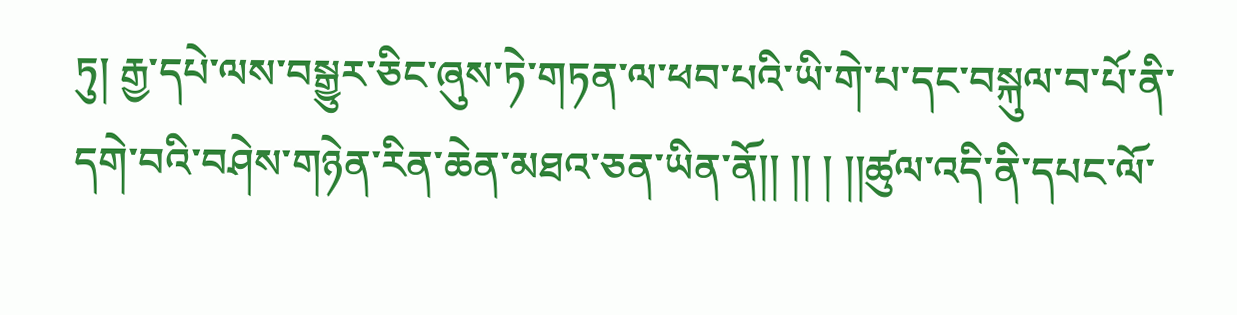ཏུ། རྒྱ་དཔེ་ལས་བསྒྱུར་ཅིང་ཞུས་ཏེ་གཏན་ལ་ཕབ་པའི་ཡི་གེ་པ་དང་བསྐུལ་བ་པོ་ནི་དགེ་བའི་བཤེས་གཉེན་རིན་ཆེན་མཐའ་ཅན་ཡིན་ནོ།། །། ། །།ཚུལ་འདི་ནི་དཔང་ལོ་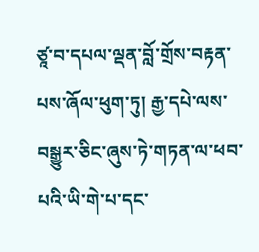ཙཱ་བ་དཔལ་ལྡན་བློ་གྲོས་བརྟན་པས་ཞོལ་ཕུག་ཏུ། རྒྱ་དཔེ་ལས་བསྒྱུར་ཅིང་ཞུས་ཏེ་གཏན་ལ་ཕབ་པའི་ཡི་གེ་པ་དང་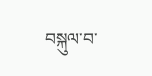བསྐུལ་བ་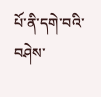པོ་ནི་དགེ་བའི་བཤེས་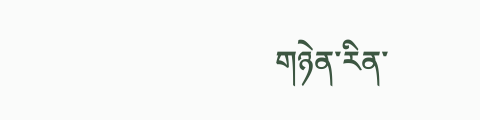གཉེན་རིན་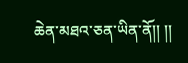ཆེན་མཐའ་ཅན་ཡིན་ནོ།། །།